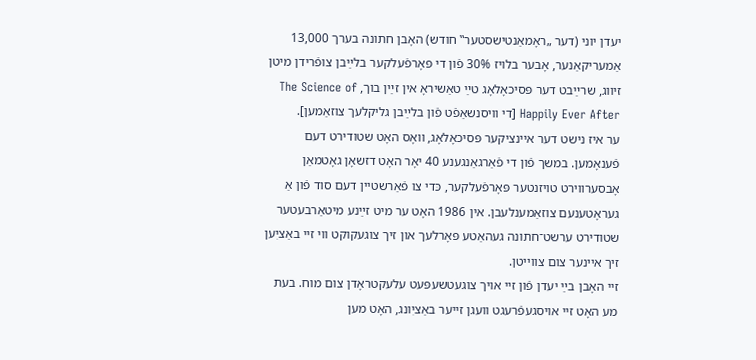יעדן יוני (דער „ראָמאַנטישסטער‟ חודש) האָבן חתונה בערך 13,000 אַמעריקאַנער, אָבער בלויז 30% פֿון די פּאָרפֿעלקער בלײַבן צופֿרידן מיטן זיווג, שרײַבט דער פּסיכאָלאָג טײַ טאַשיראָ אין זײַן בוך, The Science of Happily Ever After [די וויסנשאַפֿט פֿון בלײַבן גליקלעך צוזאַמען].
ער איז נישט דער איינציקער פּסיכאָלאָג, וואָס האָט שטודירט דעם פֿענאָמען. במשך פֿון די פֿאַרגאַנגענע 40 יאָר האָט דזשאָן גאָטמאַן אָבסערווירט טויזנטער פּאָרפֿעלקער, כּדי צו פֿאַרשטיין דעם סוד פֿון אַ געראָטענעם צוזאַמענלעבן. אין 1986 האָט ער מיט זײַנע מיטאַרבעטער שטודירט ערשט־חתונה געהאַטע פּאָרלעך און זיך צוגעקוקט ווי זיי באַציִען זיך איינער צום צווייטן.
זיי האָבן בײַ יעדן פֿון זיי אויך צוגעטשעפּעט עלעקטראָדן צום מוח. בעת מע האָט זיי אויסגעפֿרעגט וועגן זייער באַציִונג, האָט מען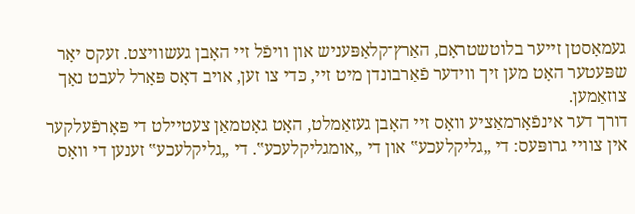געמאָסטן זייער בלוטשטראָם, האַרץ־קלאַפּעניש און וויפֿל זיי האָבן געשוויצט. זעקס יאָר שפּעטער האָט מען זיך ווידער פֿאַרבונדן מיט זיי, כּדי צו זען, אויב דאָס פּאָרל לעבט נאָך צוזאַמען.
דורך דער אינפֿאָרמאַציע וואָס זיי האָבן געזאַמלט, האָט גאָטמאַן צעטיילט די פּאָרפֿעלקער אין צוויי גרופּעס: די „גליקלעכע‟ און די „אומגליקלעכע‟. די „גליקלעכע‟ זענען די וואָס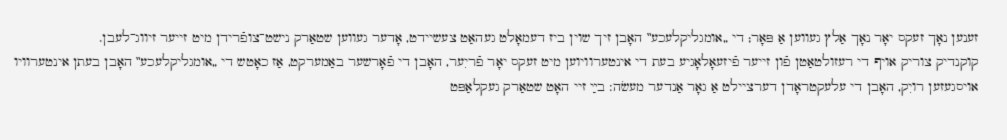זענען נאָך זעקס יאָר נאָך אַלץ געווען אַ פּאָר; די „אומגליקלעכע‟ האָבן זיך שוין ביז דעמאָלט געהאַט צעשיידט, אָדער געווען שטאַרק נישט־צופֿרידן מיט זייער זיווג־לעבן.
קוקנדיק צוריק אויף די רעזולטאַטן פֿון זייער פֿיזעאָלאָגיע בעת די אינטערוויוען מיט זעקס יאָר פֿריִער, האָבן די פֿאָרשער באַמערקט, אַז כאָטש די „אומגליקלעכע‟ האָבן בעתן אינטערוויו אויסגעזען רויִק, האָבן די עלעקטראָדן דערציילט אַ גאָר אַנדער מעשׂה: בײַ זיי האָט שטאַרק געקלאַפּט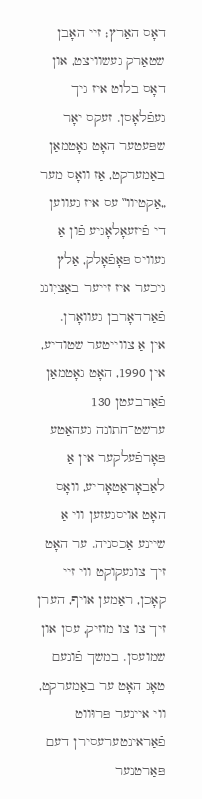דאָס האַרץ; זיי האָבן שטאַרק געשוויצט, און דאָס בלוט איז גיך געפֿלאָסן. זעקס יאָר שפּעטער האָט גאָטמאַן באַמערקט, אַז וואָס מער „אַקטיוו‟ עס איז געווען די פֿיזעאָלאָגיע פֿון אַ געוויס פּאָפֿאָלק, אַלץ גיכער איז זייער באַציִונג פֿאַרדאָרבן געוואָרן.
אין אַ צווייטער שטודיע, אין 1990, האָט גאָטמאַן פֿאַרבעטן 130 ערשט־חתונה געהאַטע פּאָרפֿעלקער אין אַ לאַבאָראַטאָריע, וואָס האָט אויסגעזען ווי אַ שיינע אַכסניה. ער האָט זיך צוגעקוקט ווי זיי קאָכן, ראַמען אויף, הערן זיך צו צו מוזיק, עסן און שמועסן. במשך פֿונעם טאָג האָט ער באַמערקט, ווי איינער פּרוּווט פֿאַראינטערעסירן דעם פּאַרטנער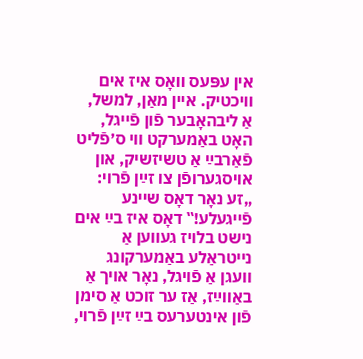אין עפּעס וואָס איז אים וויכטיק. איין מאַן, למשל, אַ ליבהאָבער פֿון פֿייגל, האָט באַמערקט ווי ס׳פֿליט פֿאַרבײַ אַ טשיזשיק, און אויסגערופֿן צו זײַן פֿרוי: „זע נאָר דאָס שיינע פֿייגעלע!‟ דאָס איז בײַ אים נישט בלויז געווען אַ נייטראַלע באַמערקונג וועגן אַ פֿויגל, נאָר אויך אַ באַווײַז, אַז ער זוכט אַ סימן פֿון אינטערעס בײַ זײַן פֿרוי,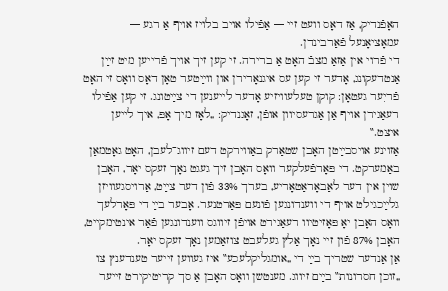האָפֿנדיק, אַז דאָס וועט זיי — אַפֿילו אויב בלויז אויף אַ רגע — עמאָציאָנעל פֿאַרבינדן.
די פֿרוי אין אַזאַ מצבֿ האָט אַ ברירה. זי קען זיך אויך פֿרייען מיט זײַן אַנטדעקונג, אָדער זי קען עס איגנאָרירן און ווײַטער טאָן דאָס וואָס זי האָט פֿריִער געטאָן: קוקן טעלעוויזיע אָדער לייענען די צײַטונג. זי קען אַפֿילו רעאַגירן אויף אַן אַגרעסיוון אופֿן, זאָגנדיק: „לאָז מיך אָפּ, איך לייען איצט.‟
אַזוינע אויסבײַטן האָבן שטאַרק באַווירקט דעם זיווג־לעבן, האָט גאָטמאַן באַמערקט. די פּאָרפֿעלקער וואָס האָבן זיך געגט נאָך זעקס יאָר, האָבן שוין אין דער לאַבאָראַטאָריע, בערך 33% פֿון דער צײַט, אַרויסגעוויזן גלײַכגילט אויף די ווענדונגען פֿונעם פּאַרטנער. אָבער בײַ די פּאָרלעך וואָס האָבן יאָ פּאָזיטיוו רעאַגירט אויפֿן זיווגס ווענדונגען פֿאַר אינטימקייט, האָבן 87% פֿון זיי נאָך אַלץ געלעבט צוזאַמען נאָך זעקס יאָר.
אַן אַנדער שטריך בײַ די „אומגליקלעכע‟ איז געווען זייער טענדענץ צו „זוכן חסרונות‟ בײַם זיווג. מענטשן וואָס האָבן אַ סך קריטיקירט זייער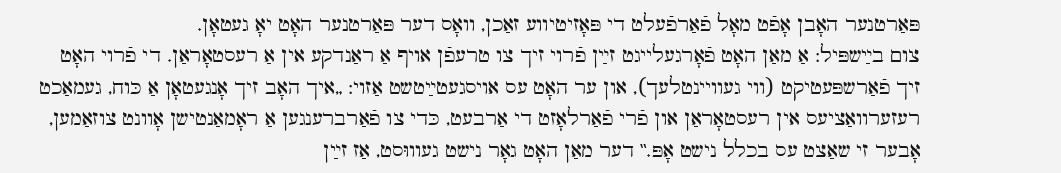פּאַרטנער האָבן אָפֿט מאָל פֿאַרפֿעלט די פּאָזיטיווע זאַכן, וואָס דער פּאַרטנער האָט יאָ געטאָן.
צום בײַשפּיל: אַ מאַן האָט פֿאָרגעלייגט זײַן פֿרוי זיך צו טרעפֿן אויף אַ ראַנדקע אין אַ רעסטאָראַן. די פֿרוי האָט זיך פֿאַרשפּעטיקט (ווי געוויינטלעך), און ער האָט עס אויסגעטײַטשט אַזוי: „איך האָב זיך אָנגעטאָן אַ כּוח, געמאַכט רעזערוואַציעס אין רעסטאָראַן און פֿרי פֿאַרלאָזט די אַרבעט, כּדי צו פֿאַרברענגען אַ ראָמאַנטישן אָוונט צוזאַמען, אָבער זי שאַצט עס בכלל נישט אָפּ.‟ דער מאַן האָט גאָר נישט געוווּסט, אַז זײַן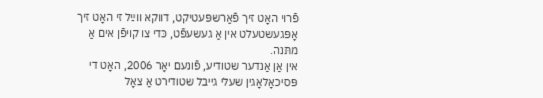פֿרוי האָט זיך פֿאַרשפּעטיקט, דווקא ווײַל זי האָט זיך אָפּגעשטעלט אין אַ געשעפֿט, כּדי צו קויפֿן אים אַ מתּנה.
אין אַן אַנדער שטודיע, פֿונעם יאָר 2006, האָט די פּסיכאָלאָגין שעלי גייבל שטודירט אַ צאָל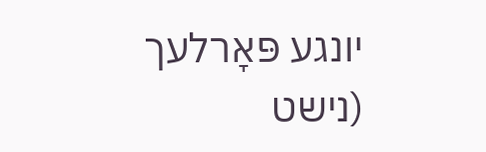יונגע פּאָרלעך (נישט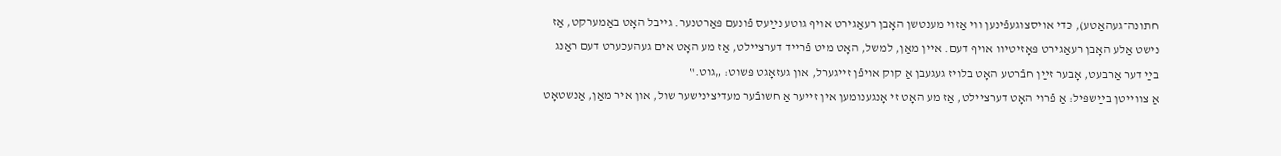חתונה־געהאַטע), כּדי אויסצוגעפֿינען ווי אַזוי מענטשן האָבן רעאַגירט אויף גוטע נײַעס פֿונעם פּאַרטנער. גייבל האָט באַמערקט, אַז נישט אַלע האָבן רעאַגירט פּאָזיטיוו אויף דעם. איין מאַן, למשל, האָט מיט פֿרייד דערציילט, אַז מע האָט אים געהעכערט דעם ראַנג בײַ דער אַרבעט, אָבער זײַן חבֿרטע האָט בלויז געגעבן אַ קוק אויפֿן זייגערל, און געזאָגט פּשוט: „גוט.‟
אַ צווייטן בײַשפּיל: אַ פֿרוי האָט דערציילט, אַז מע האָט זי אָנגענומען אין זייער אַ חשובֿער מעדיצינישער שול, און איר מאַן, אַנשטאָט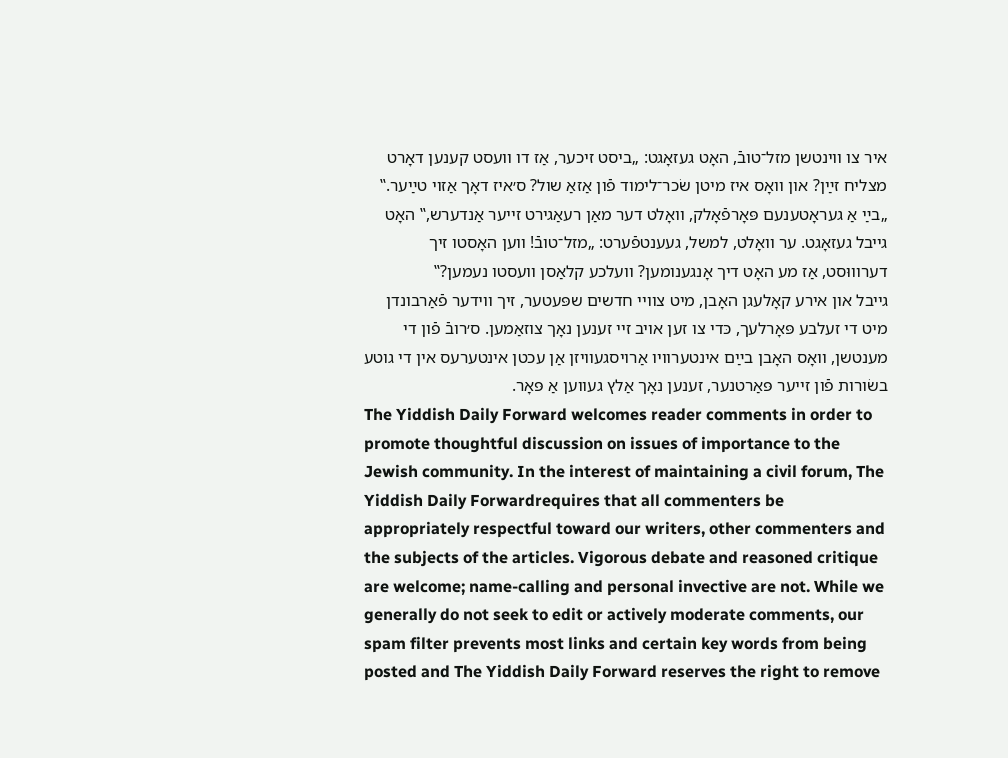איר צו ווינטשן מזל־טובֿ, האָט געזאָגט: „ביסט זיכער, אַז דו וועסט קענען דאָרט מצליח זײַן? און וואָס איז מיטן שׂכר־לימוד פֿון אַזאַ שול? ס׳איז דאָך אַזוי טײַער.‟
„בײַ אַ געראָטענעם פּאָרפֿאָלק, וואָלט דער מאַן רעאַגירט זייער אַנדערש,‟ האָט גייבל געזאָגט. ער וואָלט, למשל, געענטפֿערט: „מזל־טובֿ! ווען האָסטו זיך דערוווּסט, אַז מע האָט דיך אָנגענומען? וועלכע קלאַסן וועסטו נעמען?‟
גייבל און אירע קאָלעגן האָבן, מיט צוויי חדשים שפּעטער, זיך ווידער פֿאַרבונדן מיט די זעלבע פּאָרלעך, כּדי צו זען אויב זיי זענען נאָך צוזאַמען. ס׳רובֿ פֿון די מענטשן, וואָס האָבן בײַם אינטערוויו אַרויסגעוויזן אַן עכטן אינטערעס אין די גוטע בשׂורות פֿון זייער פּאַרטנער, זענען נאָך אַלץ געווען אַ פּאָר.
The Yiddish Daily Forward welcomes reader comments in order to promote thoughtful discussion on issues of importance to the Jewish community. In the interest of maintaining a civil forum, The Yiddish Daily Forwardrequires that all commenters be appropriately respectful toward our writers, other commenters and the subjects of the articles. Vigorous debate and reasoned critique are welcome; name-calling and personal invective are not. While we generally do not seek to edit or actively moderate comments, our spam filter prevents most links and certain key words from being posted and The Yiddish Daily Forward reserves the right to remove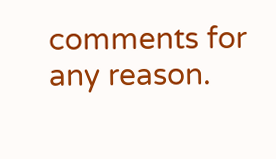comments for any reason.